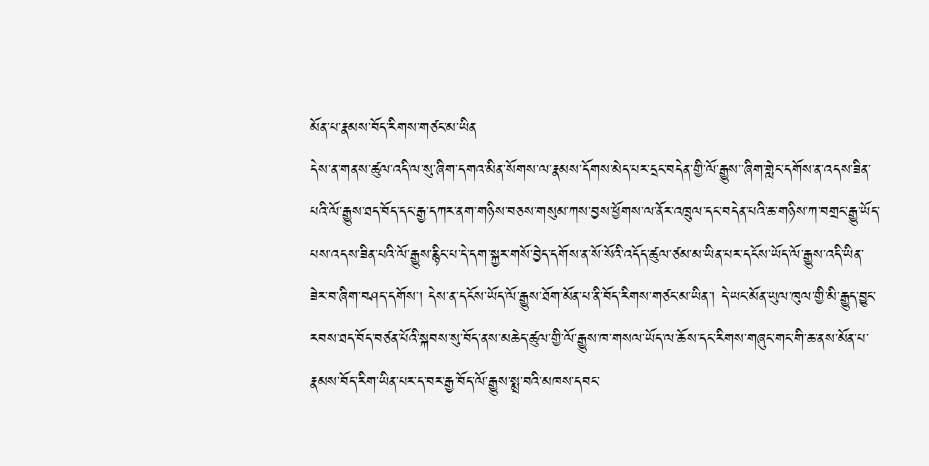མོན་པ་རྣམས་བོད་རིགས་གཙང་མ་ཡིན
དེས་ན་གནས་ཚུལ་འདི་ལ་སུ་ཞིག་དགའ་མིན་སོགས་ལ་རྣམས་དོགས་མེད་པར་དྲང་བདེན་གྱི་ལོ་རྒྱུས་་ཞིག་གླེང་དགོས་ན་འདས་ཟིན་པའི་ལོ་རྒྱུས་ཐད་བོད་དང་རྒྱ་དཀར་ནག་གཉིས་བཅས་གསུམ་ཀས་བྱས་ཕྱོགས་ལ་ནོར་འཁྲུལ་དང་བདེན་པའི་ཆ་གཉིས་ཀ་བགྲང་རྒྱུ་ཡོད་པས་འདས་ཟིན་པའི་ལོ་རྒྱུས་རྙིང་པ་དེ་དག་སྐྱར་གསོ་བྱེད་དགོས་ན་སོ་སོའི་འདོད་ཚུལ་ཙམ་མ་ཡིན་པར་དངོས་ཡོད་ལོ་རྒྱུས་འདི་ཡིན་ཟེར་བ་ཞིག་བཤད་དགོས་། དེས་ན་དངོས་ཡོད་ལོ་རྒྱུས་ཐོག་མོན་པ་ནི་བོད་རིགས་གཙང་མ་ཡིན་། དེ་ཡང་མོན་ཡུལ་ཁུལ་གྱི་མི་རྒྱུད་བྱུང་རབས་ཐད་བོད་བཙན་པོའི་སྐབས་སུ་བོད་ནས་མཆེད་ཚུལ་གྱི་ལོ་རྒྱུས་ཁ་གསལ་ཡོད་ལ་ཆོས་དང་རིགས་གཞུང་གང་གི་ཆ་ནས་མོན་པ་རྣམས་བོད་རིག་ཡིན་པར་ད་བར་རྒྱ་བོད་ལོ་རྒྱུས་སྨྲ་བའི་མཁས་དབང་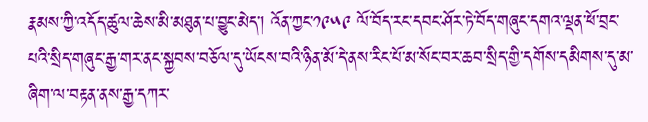རྣམས་ཀྱི་འདོད་ཚུལ་ཆེས་མི་མཐུན་པ་བྱུང་མེད་། འོན་ཀྱང་༡༩༥༩ ལོ་བོད་རང་དབང་ཤོར་ཏེ་བོད་གཞུང་དགའ་ལྡན་ཕོ་བྲང་པའི་སྲིད་གཞུང་རྒྱ་གར་ནང་སྐྱབས་བཅོལ་དུ་ཡོངས་བའི་ཉིན་མོ་དེ་ནས་རིང་པོ་མ་སོང་བར་ཆབ་སྲིད་གྱི་དགོས་དམིགས་དུ་མ་ཞིག་ལ་བརྟན་ནས་རྒྱ་དཀར་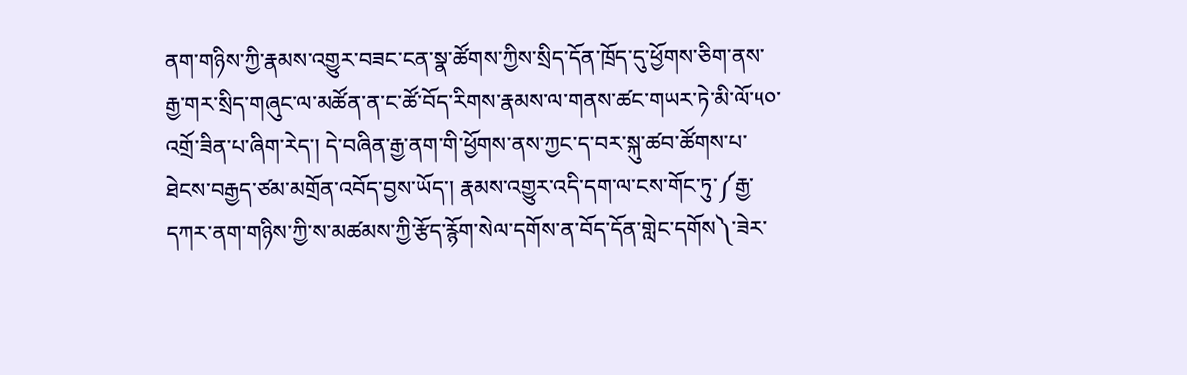ནག་གཉིས་ཀྱི་རྣམས་འགྱུར་བཟང་ངན་སྣ་ཚོགས་ཀྱིས་སྲིད་དོན་ཁྲོད་དུ་ཕྱོགས་ཅིག་ནས་རྒྱ་གར་སྲིད་གཞུང་ལ་མཚོན་ན་ང་ཚོ་བོད་རིགས་རྣམས་ལ་གནས་ཚང་གཡར་ཏེ་མི་ལོ་༥༠་འགྲོ་ཟིན་པ་ཞིག་རེད་། དེ་བཞིན་རྒྱ་ནག་གི་ཕྱོགས་ནས་ཀྱང་ད་བར་སྐུ་ཚབ་ཚོགས་པ་ཐེངས་བརྒྱད་ཙམ་མགྲོན་འབོད་བྱས་ཡོད་། རྣམས་འགྱུར་འདི་དག་ལ་ངས་གོང་ཏུ་༼རྒྱ་དཀར་ནག་གཉིས་ཀྱི་ས་མཚམས་ཀྱི་རྩོད་རྙོག་སེལ་དགོས་ན་བོད་དོན་གླེང་དགོས༽་ཟེར་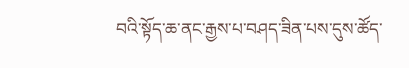བའི་སྟོད་ཆ་ནང་རྒྱས་པ་བཤད་ཟིན་པས་དུས་ཚོད་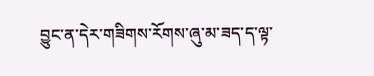བྱུང་ན་དེར་གཟིགས་རོགས་ཞུ་མ་ཟད་ད་ལྟ་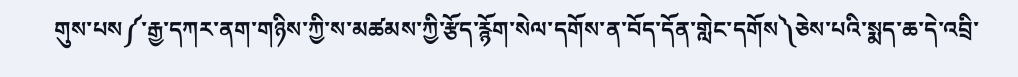གུས་པས༼་རྒྱ་དཀར་ནག་གཉིས་ཀྱི་ས་མཚམས་ཀྱི་རྩོད་རྙོག་སེལ་དགོས་ན་བོད་དོན་གླེང་དགོས༽ཅེས་པའི་སྨད་ཆ་དེ་འབྲི་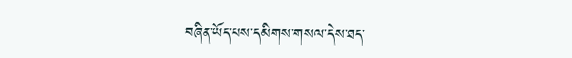བཞིན་ཡོད་པས་དམིགས་གསལ་དེས་ཐད་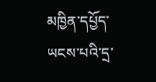མཁྱིན་དཔྱོད་ཡངས་པའི་དྲ་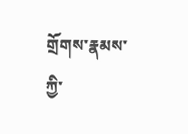གྲོགས་རྣམས་ཀྱི་